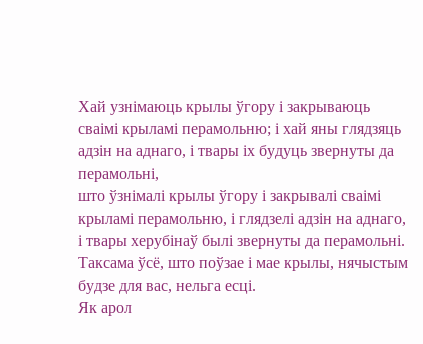Хай узнімаюць крылы ўгору і закрываюць сваімі крыламі перамольню; і хай яны глядзяць адзін на аднаго, і твары іх будуць звернуты да перамольні,
што ўзнімалі крылы ўгору і закрывалі сваімі крыламі перамольню, і глядзелі адзін на аднаго, і твары херубінаў былі звернуты да перамольні.
Таксама ўсё, што поўзае і мае крылы, нячыстым будзе для вас, нельга есці.
Як арол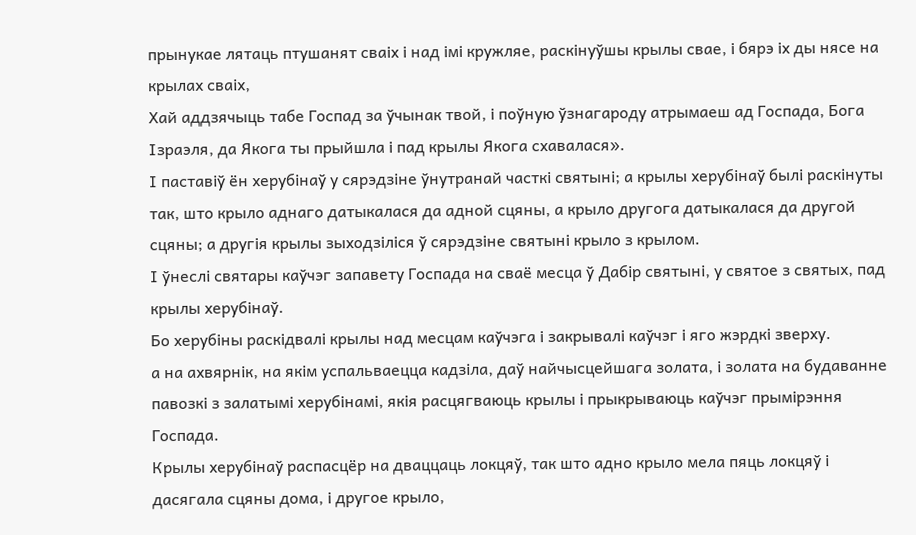прынукае лятаць птушанят сваіх і над імі кружляе, раскінуўшы крылы свае, і бярэ іх ды нясе на крылах сваіх,
Хай аддзячыць табе Госпад за ўчынак твой, і поўную ўзнагароду атрымаеш ад Госпада, Бога Ізраэля, да Якога ты прыйшла і пад крылы Якога схавалася».
І паставіў ён херубінаў у сярэдзіне ўнутранай часткі святыні; а крылы херубінаў былі раскінуты так, што крыло аднаго датыкалася да адной сцяны, а крыло другога датыкалася да другой сцяны; а другія крылы зыходзіліся ў сярэдзіне святыні крыло з крылом.
І ўнеслі святары каўчэг запавету Госпада на сваё месца ў Дабір святыні, у святое з святых, пад крылы херубінаў.
Бо херубіны раскідвалі крылы над месцам каўчэга і закрывалі каўчэг і яго жэрдкі зверху.
а на ахвярнік, на якім успальваецца кадзіла, даў найчысцейшага золата, і золата на будаванне павозкі з залатымі херубінамі, якія расцягваюць крылы і прыкрываюць каўчэг прымірэння Госпада.
Крылы херубінаў распасцёр на дваццаць локцяў, так што адно крыло мела пяць локцяў і дасягала сцяны дома, і другое крыло,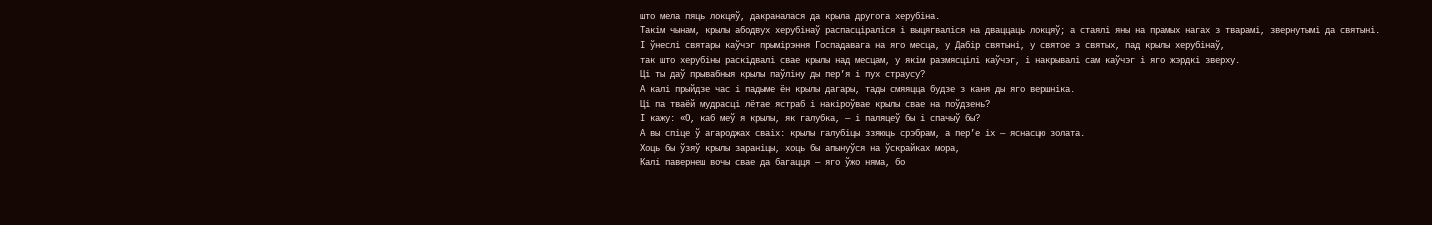што мела пяць локцяў, дакраналася да крыла другога херубіна.
Такім чынам, крылы абодвух херубінаў распасціраліся і выцягваліся на дваццаць локцяў; а стаялі яны на прамых нагах з тварамі, звернутымі да святыні.
І ўнеслі святары каўчэг прымірэння Госпадавага на яго месца, у Дабір святыні, у святое з святых, пад крылы херубінаў,
так што херубіны раскідвалі свае крылы над месцам, у якім размясцілі каўчэг, і накрывалі сам каўчэг і яго жэрдкі зверху.
Ці ты даў прывабныя крылы паўліну ды пер’я і пух страусу?
А калі прыйдзе час і падыме ён крылы дагары, тады смяяцца будзе з каня ды яго вершніка.
Ці па тваёй мудрасці лётае ястраб і накіроўвае крылы свае на поўдзень?
І кажу: «О, каб меў я крылы, як галубка, — і паляцеў бы і спачыў бы?
А вы спіце ў агароджах сваіх: крылы галубіцы ззяюць срэбрам, а пер’е іх — яснасцю золата.
Хоць бы ўзяў крылы зараніцы, хоць бы апынуўся на ўскрайках мора,
Калі павернеш вочы свае да багацця — яго ўжо няма, бо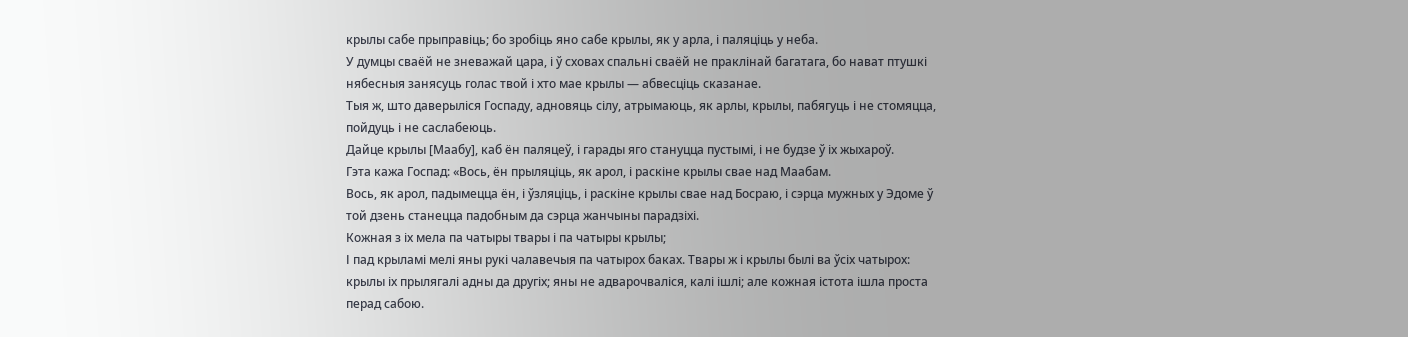крылы сабе прыправіць; бо зробіць яно сабе крылы, як у арла, і паляціць у неба.
У думцы сваёй не зневажай цара, і ў сховах спальні сваёй не праклінай багатага, бо нават птушкі нябесныя занясуць голас твой і хто мае крылы — абвесціць сказанае.
Тыя ж, што даверыліся Госпаду, адновяць сілу, атрымаюць, як арлы, крылы, пабягуць і не стомяцца, пойдуць і не саслабеюць.
Дайце крылы [Маабу], каб ён паляцеў, і гарады яго стануцца пустымі, і не будзе ў іх жыхароў.
Гэта кажа Госпад: «Вось, ён прыляціць, як арол, і раскіне крылы свае над Маабам.
Вось, як арол, падымецца ён, і ўзляціць, і раскіне крылы свае над Босраю, і сэрца мужных у Эдоме ў той дзень станецца падобным да сэрца жанчыны парадзіхі.
Кожная з іх мела па чатыры твары і па чатыры крылы;
І пад крыламі мелі яны рукі чалавечыя па чатырох баках. Твары ж і крылы былі ва ўсіх чатырох:
крылы іх прылягалі адны да другіх; яны не адварочваліся, калі ішлі; але кожная істота ішла проста перад сабою.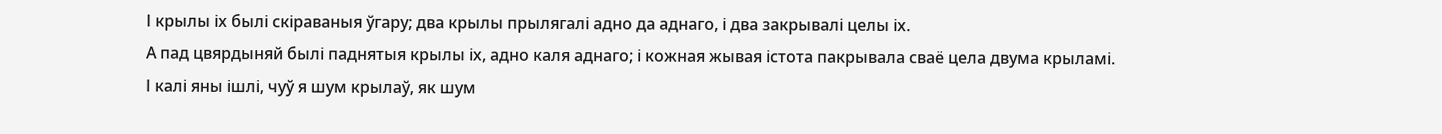І крылы іх былі скіраваныя ўгару; два крылы прылягалі адно да аднаго, і два закрывалі целы іх.
А пад цвярдыняй былі паднятыя крылы іх, адно каля аднаго; і кожная жывая істота пакрывала сваё цела двума крыламі.
І калі яны ішлі, чуў я шум крылаў, як шум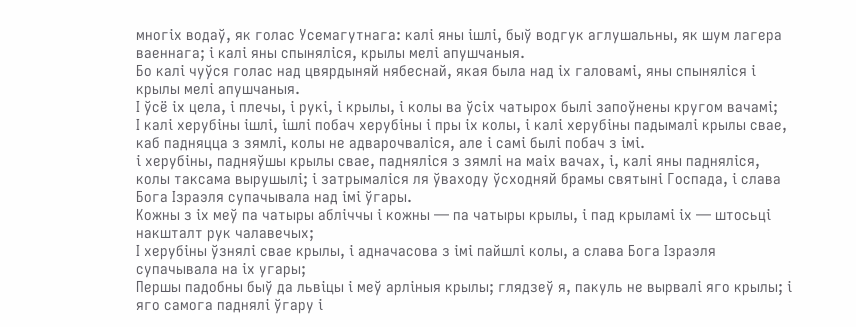многіх водаў, як голас Усемагутнага: калі яны ішлі, быў водгук аглушальны, як шум лагера ваеннага; і калі яны спыняліся, крылы мелі апушчаныя.
Бо калі чуўся голас над цвярдыняй нябеснай, якая была над іх галовамі, яны спыняліся і крылы мелі апушчаныя.
І ўсё іх цела, і плечы, і рукі, і крылы, і колы ва ўсіх чатырох былі запоўнены кругом вачамі;
І калі херубіны ішлі, ішлі побач херубіны і пры іх колы, і калі херубіны падымалі крылы свае, каб падняцца з зямлі, колы не адварочваліся, але і самі былі побач з імі.
і херубіны, падняўшы крылы свае, падняліся з зямлі на маіх вачах, і, калі яны падняліся, колы таксама вырушылі; і затрымаліся ля ўваходу ўсходняй брамы святыні Госпада, і слава Бога Ізраэля супачывала над імі ўгары.
Кожны з іх меў па чатыры абліччы і кожны — па чатыры крылы, і пад крыламі іх — штосьці накшталт рук чалавечых;
І херубіны ўзнялі свае крылы, і адначасова з імі пайшлі колы, а слава Бога Ізраэля супачывала на іх угары;
Першы падобны быў да львіцы і меў арліныя крылы; глядзеў я, пакуль не вырвалі яго крылы; і яго самога паднялі ўгару і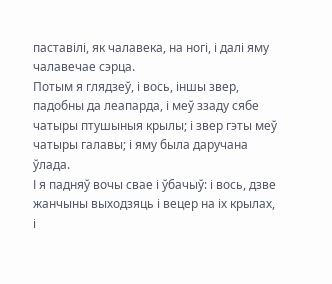паставілі, як чалавека, на ногі, і далі яму чалавечае сэрца.
Потым я глядзеў, і вось, іншы звер, падобны да леапарда, і меў ззаду сябе чатыры птушыныя крылы; і звер гэты меў чатыры галавы; і яму была даручана ўлада.
І я падняў вочы свае і ўбачыў: і вось, дзве жанчыны выходзяць і вецер на іх крылах, і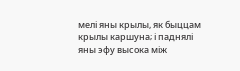мелі яны крылы, як быццам крылы каршуна; і паднялі яны эфу высока між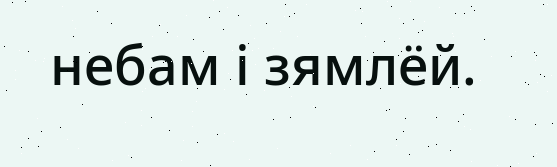небам і зямлёй.